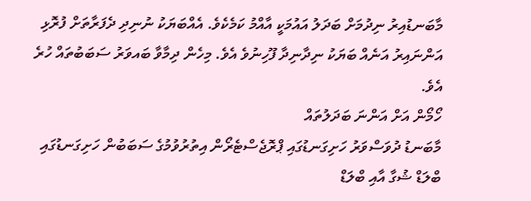މާބަނޑުއިރު ނިދުމަށް ބަދަލު އައުމަކީ އާއްމު ކަމެކެވެ. އެއްބަޔަކު ނުނިދި ދެފަރާތަށް ފުރޮޅި އަންނައިރު އަނެއް ބަޔަކު ނިދާނިދާ ފޫހިނުވެ އެވެ. މިހެން ދިމާވާ ބައވަރު ސަބަބުތައް ހުރެ އެވެ.
ހޯމޯން އަށް އަންނަ ބަދަލުތައް
މާބަނޑު ދުވަސްވަރު ހަށިގަނޑުގައި ޕްރޮޖެސްޓެރޯން އިތުރުވުމުގެ ސަބަބުން ހަށިގަނޑުގައި ބްލަޑް ޝުގާ އާއި ބްލަޑް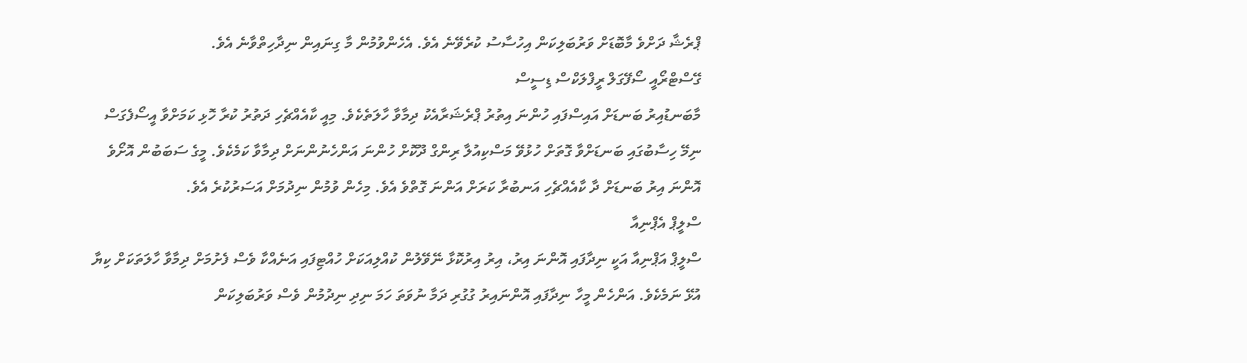ޕްރެޝާ ދަށްވެ މާބޮޑަށް ވަރުބަލިކަން އިހުސާސު ކުރެވޭނެ އެވެ. އެހެންވުމުން މާ ގިނައިން ނިދާހިތްވާނެ އެވެ.
ގޭސްޓްރޯއީ ސޯފޭގަލް ރީފްލަކްސް ޑިސީސް
މާބަނޑުއިރު ބަނޑަށް އައިސްފައި ހުންނަ އިތުރު ޕްރެޝަރާއެކު ދިމާވާ ހާލަތެކެވެ. މިއީ ކާއެއްޗެހި ދަތުރު ކުރާ ހޮޅި ކަމަށްވާ އީސޯފެގަސް ނިމޭ ހިސާބުގައި ބަނޑަށްވާ ގޮތަށް ހުޅުވޭ މަސްކިއުލާ ރިންގް ދޫކޮށް ހުންނަ އަންހެނުންނަށް ދިމާވާ ކަމެކެވެ. މީގެ ސަބަބުން އޮށޯވެ އޮންނަ އިރު ބަނޑަށް ދާ ކާއެއްޗެހި އަނބުރާ ކަރަށް އަންނަ ގޮތްވެ އެވެ. މިހެން ވުމުން ނިދުމަށް އަސަރުކުރެ އެވެ.
ސްލީޕް އެޕްނިއާ
ސްލީޕް އަޕްނިއާ އަކީ ނިދާފައި އޮންނަ އިރު، އިރު އިރުކޮޅާ ނޭވޭލުން ކުއްލިއަކަށް ހުއްޓިފައި އަނެއްކާ ވެސް ފެށުމަށް ދިމާވާ ހާލަތަކަށް ކިޔާ އުޅޭ ނަމެކެވެ. އަންހެން މީހާ ނިދާފައި އޮންނައިރު ގުގުރި ދަމާ ނުވަތަ ހަމަ ނިދި ނިދުމުން ވެސް ވަރުބަލިކަން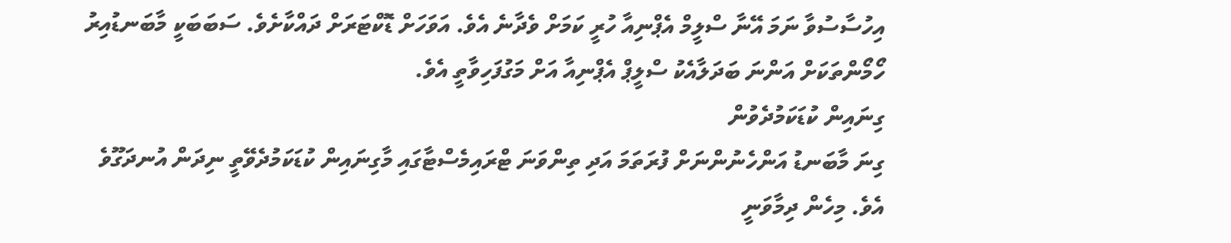އިހުސާސުވާ ނަމަ އޭނާ ސްލީމް އެޕްނިއާ ހުރީ ކަމަށް ވެދާނެ އެވެ. އަވަހަށް ޑޮކްޓަރަށް ދައްކާށެވެ. ސަބަބަކީ މާބަނޑުއިރު ހޯމޯންތަކަށް އަންނަ ބަދަލާއެކު ސްލީޕް އެޕްނިއާ އަށް މަގުފަހިވާތީ އެވެ.
ގިނައިން ކުޑަކަމުދެވުން
ގިނަ މާބަނޑު އަންހެނުންނަށް ފުރަތަމަ އަދި ތިންވަނަ ޓްރައިމެސްޓާގައި މާގިނައިން ކުޑަކަމުދެވޭތީ ނިދަން އުނދަގޫވެ އެވެ. މިހެން ދިމާވަނީ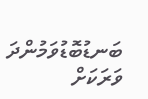ބަނޑުބޮޑުވަމުންދަ ވަރަކަށް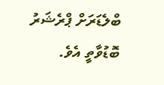ބްލެޑަރަށް ޕްރެޝަރު ބޮޑުވާތީ އެވެ.